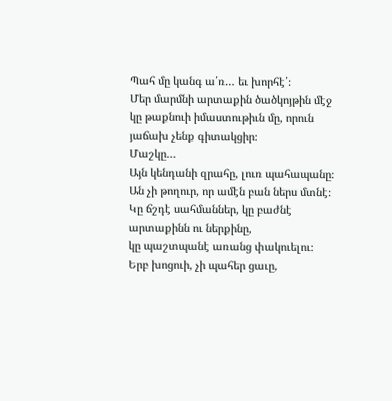Պահ մը կանգ ա՛ռ… եւ խորհէ՛։
Մեր մարմնի արտաքին ծածկոյթին մէջ կը թաքնուի իմաստութիւն մը, որուն յաճախ չենք գիտակցիր։
Մաշկը…
Այն կենդանի զրահը, լուռ պահապանը։
Ան չի թողուր, որ ամէն բան ներս մտնէ։
Կը ճշդէ սահմաններ, կը բաժնէ արտաքինն ու ներքինը,
կը պաշտպանէ առանց փակուելու։
Երբ խոցուի, չի պահեր ցաւը,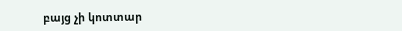բայց չի կոտտար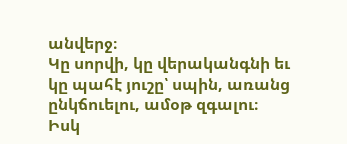անվերջ։
Կը սորվի, կը վերականգնի եւ
կը պահէ յուշը՝ սպին, առանց ընկճուելու, ամօթ զգալու։
Իսկ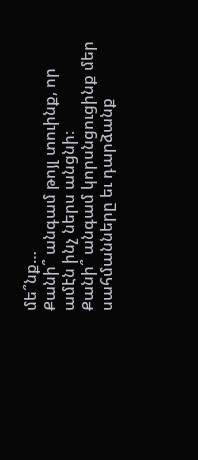մե՞նք…
Քանի՞ անգամ թոյլ տուինք, որ ամէն ինչ ներս անցնի։
Քանի՞ անգամ կորսնցուցինք մեր սահմանները եւ դարձանք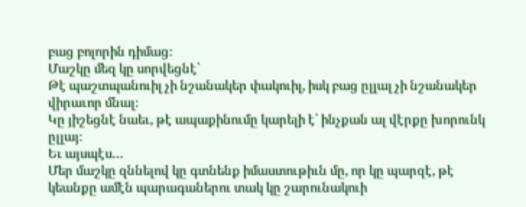բաց բոլորին դիմաց։
Մաշկը մեզ կը սորվեցնէ՝
Թէ պաշտպանուիլ չի նշանակեր փակուիլ, իսկ բաց ըլլալ չի նշանակեր վիրաւոր մնալ։
Կը յիշեցնէ նաեւ, թէ ապաքինումը կարելի է՝ ինչքան ալ վէրքը խորունկ ըլլայ։
Եւ այսպէս…
Մեր մաշկը զննելով կը գտնենք իմաստութիւն մը, որ կը պարզէ, թէ կեանքը ամէն պարագաներու տակ կը շարունակուի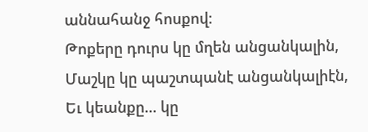աննահանջ հոսքով։
Թոքերը դուրս կը մղեն անցանկալին,
Մաշկը կը պաշտպանէ անցանկալիէն,
Եւ կեանքը… կը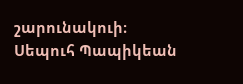շարունակուի։
Սեպուհ Պապիկեան